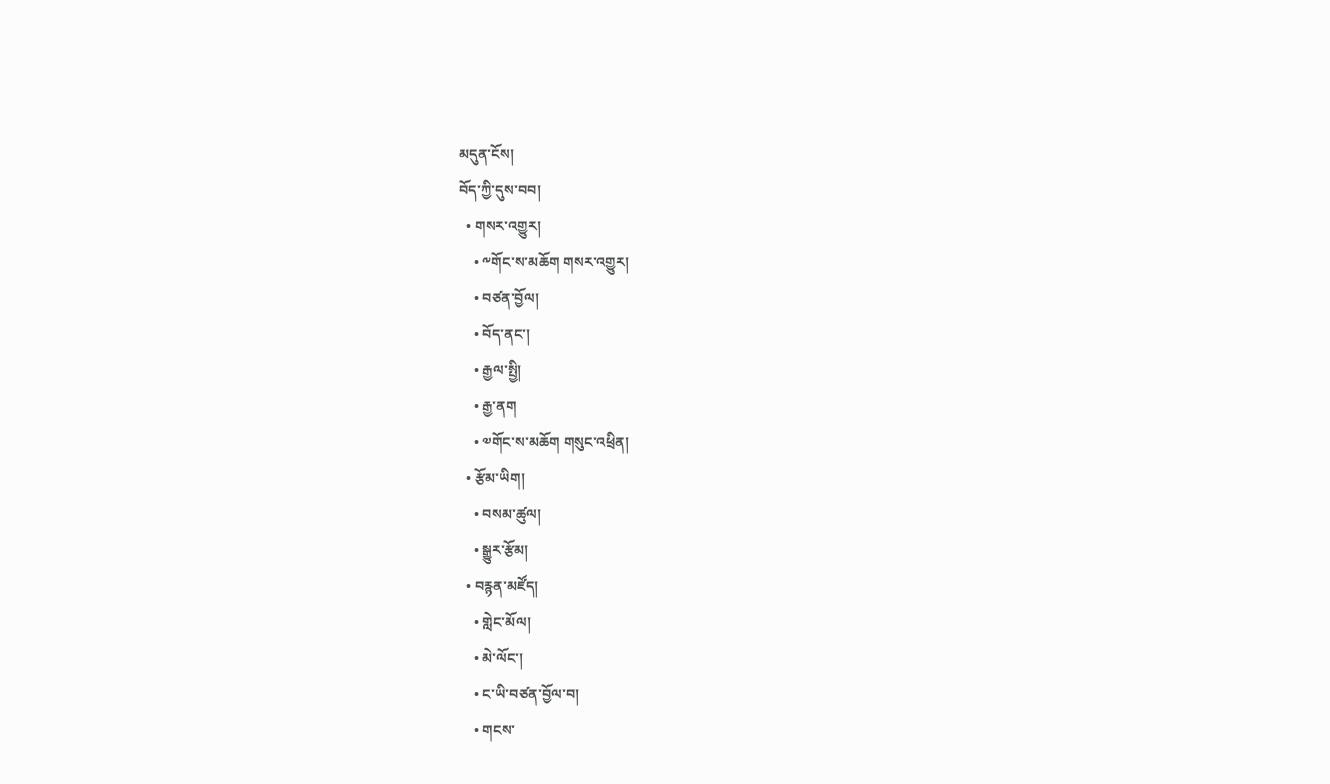མདུན་ངོས།
བོད་ཀྱི་དུས་བབ།
  • གསར་འགྱུར།
    • ༸གོང་ས་མཆོག གསར་འགྱུར།
    • བཙན་བྱོལ།
    • བོད་ནང་།
    • རྒྱལ་སྤྱི།
    • རྒྱ་ནག
    • ༧གོང་ས་མཆོག གསུང་འཕྲིན།
  • རྩོམ་ཡིག།
    • བསམ་ཚུལ།
    • སྒྱུར་རྩོམ།
  • བརྙན་མཛོད།
    • གླེང་མོལ།
    • མེ་ལོང་།
    • ང་ཡི་བཙན་བྱོལ་བ།
    • གངས་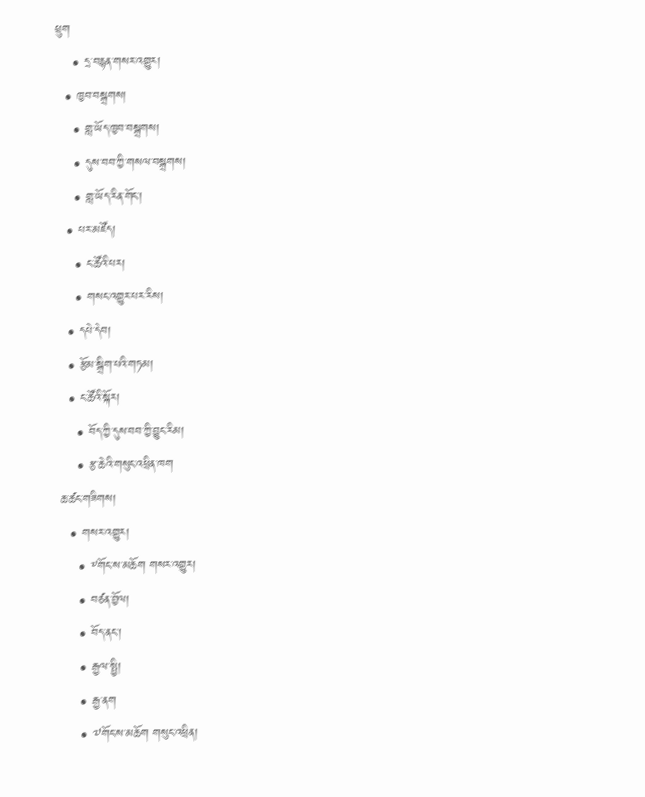ཕྲུག
    • དྲ་བརྙན་གསར་འགྱུར།
  • ཁྱབ་བསྒྲགས།
    • གླ་ཡོད་ཁྱབ་བསྒྲགས།
    • དུས་བབ་ཀྱི་གསལ་བསྒྲགས།
    • གླ་ཡོད་རིན་གོང་།
  • པར་མཛོད།
    • ང་ཚོའི་པར།
    • གསང་འགྱུར་པར་རིས།
  • དཔེ་དེབ།
  • རྩོམ་སྒྲིག་པའི་གཏམ།
  • ང་ཚོའི་སྐོར།
    • བོད་ཀྱི་དུས་བབ་ཀྱི་བྱུང་རིམ།
    • རྩ་ཆེའི་གསུང་འཕྲིན་ཁག
ཆ་ཚང་གཟིགས།
  • གསར་འགྱུར།
    • ༸གོང་ས་མཆོག གསར་འགྱུར།
    • བཙན་བྱོལ།
    • བོད་ནང་།
    • རྒྱལ་སྤྱི།
    • རྒྱ་ནག
    • ༧གོང་ས་མཆོག གསུང་འཕྲིན།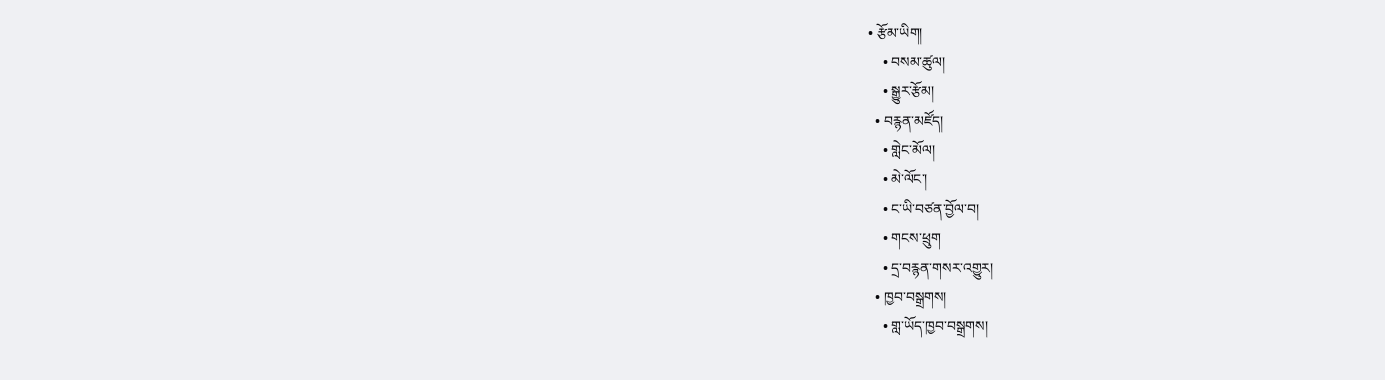• རྩོམ་ཡིག།
    • བསམ་ཚུལ།
    • སྒྱུར་རྩོམ།
  • བརྙན་མཛོད།
    • གླེང་མོལ།
    • མེ་ལོང་།
    • ང་ཡི་བཙན་བྱོལ་བ།
    • གངས་ཕྲུག
    • དྲ་བརྙན་གསར་འགྱུར།
  • ཁྱབ་བསྒྲགས།
    • གླ་ཡོད་ཁྱབ་བསྒྲགས།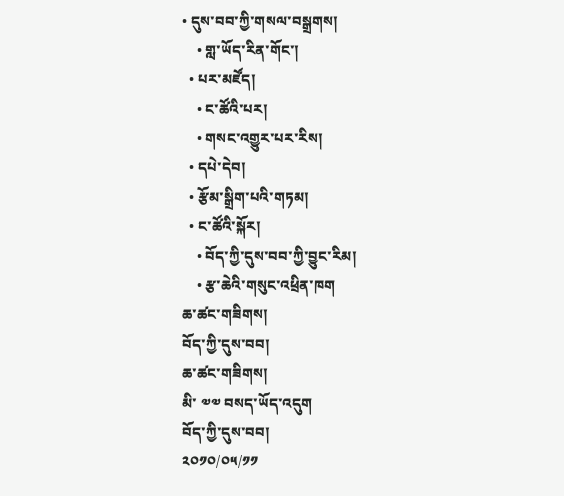• དུས་བབ་ཀྱི་གསལ་བསྒྲགས།
    • གླ་ཡོད་རིན་གོང་།
  • པར་མཛོད།
    • ང་ཚོའི་པར།
    • གསང་འགྱུར་པར་རིས།
  • དཔེ་དེབ།
  • རྩོམ་སྒྲིག་པའི་གཏམ།
  • ང་ཚོའི་སྐོར།
    • བོད་ཀྱི་དུས་བབ་ཀྱི་བྱུང་རིམ།
    • རྩ་ཆེའི་གསུང་འཕྲིན་ཁག
ཆ་ཚང་གཟིགས།
བོད་ཀྱི་དུས་བབ།
ཆ་ཚང་གཟིགས།
མི་ ༧༧ བསད་ཡོད་འདུག
བོད་ཀྱི་དུས་བབ།
༢༠༡༠/༠༥/༡༡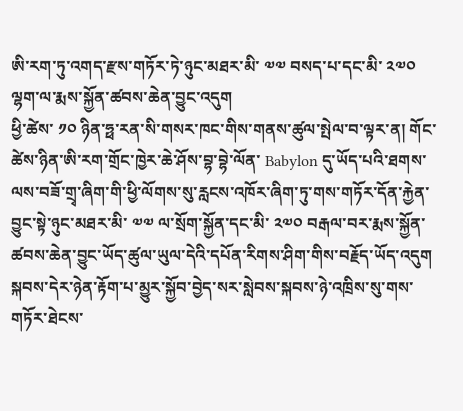ཨི་རག་ཏུ་འགད་རྫས་གཏོར་ཏེ་ཉུང་མཐར་མི་ ༧༧ བསད་པ་དང་མི་ ༢༧༠ ལྷག་ལ་རྨས་སྐྱོན་ཚབས་ཆེན་བྱུང་འདུག
ཕྱི་ཚེས་ ༡༠ ཉིན་ཧྥ་རན་སི་གསར་ཁང་གིས་གནས་ཚུལ་སྤེལ་བ་ལྟར་ན། གོང་ཚེས་ཉིན་ཨི་རག་གྲོང་ཁྱེར་ཆེ་ཤོས་བྷ་བྷེ་ལོན་ Babylon དུ་ཡོད་པའི་ཐགས་ལས་བཟོ་གྲྭ་ཞིག་གི་ཕྱི་ལོགས་སུ་རླངས་འཁོར་ཞིག་ཏུ་གས་གཏོར་དོན་རྐྱེན་བྱུང་སྟེ་ཉུང་མཐར་མི་ ༧༧ ལ་སྲོག་སྐྱོན་དང་མི་ ༢༧༠ བརྒལ་བར་རྨས་སྐྱོན་ཚབས་ཆེན་བྱུང་ཡོད་ཚུལ་ཡུལ་དེའི་དཔོན་རིགས་ཤིག་གིས་བརྗོད་ཡོད་འདུག སྐབས་དེར་ཉེན་རྟོག་པ་མྱུར་སྐྱོབ་བྱེད་སར་སླེབས་སྐབས་ཉེ་འཁྲིས་སུ་གས་གཏོར་ཐེངས་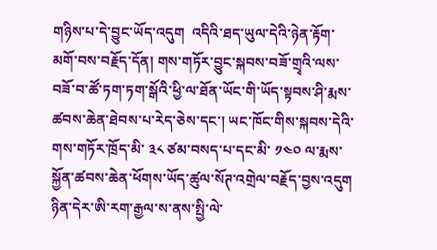གཉིས་པ་དེ་བྱུང་ཡོད་འདུག  འདིའི་ཐད་ཡུལ་དེའི་ཉེན་རྟོག་མགོ་བས་བརྗོད་དོན། གས་གཏོར་བྱུང་སྐབས་བཟོ་གྲྭའི་ལས་བཟོ་བ་ཚོ་ཏག་ཏག་སྒོའི་ཕྱི་ལ་ཐོན་ཡོང་གི་ཡོད་སྟབས་ཤི་རྨས་ཚབས་ཆེན་ཐེབས་པ་རེད་ཅེས་དང་། ཡང་ཁོང་གིས་སྐབས་དེའི་གས་གཏོར་ཁྲོད་མི་ ༣༨ ཙམ་བསད་པ་དང་མི་ ༡༤༠ ལ་རྨས་སྐྱོན་ཚབས་ཆེན་ཕོགས་ཡོད་ཚུལ་སོཊ་འགྲེལ་བརྗོད་བྱས་འདུག ཉིན་དེར་ཨི་རག་རྒྱལ་ས་ནས་སྤྱི་ལེ་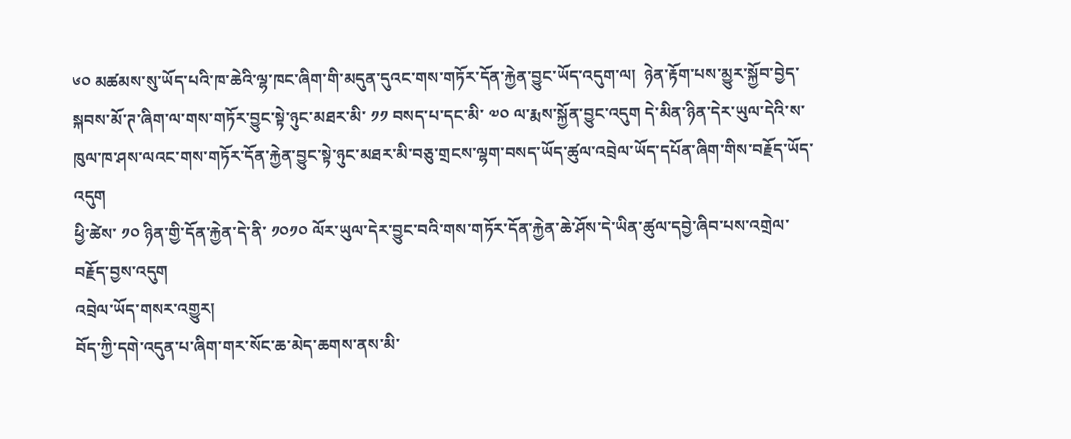༦༠ མཚམས་སུ་ཡོད་པའི་ཁ་ཆེའི་ལྷ་ཁང་ཞིག་གི་མདུན་དུའང་གས་གཏོར་དོན་རྐྱེན་བྱུང་ཡོད་འདུག་ལ།  ཉེན་རྟོག་པས་མྱུར་སྐྱོབ་བྱེད་སྐབས་མོ་ཊ་ཞིག་ལ་གས་གཏོར་བྱུང་སྟེ་ཉུང་མཐར་མི་ ༡༡ བསད་པ་དང་མི་ ༧༠ ལ་རྨས་སྐྱོན་བྱུང་འདུག དེ་མིན་ཉིན་དེར་ཡུལ་དེའི་ས་ཁུལ་ཁ་ཤས་ལའང་གས་གཏོར་དོན་རྐྱེན་བྱུང་སྟེ་ཉུང་མཐར་མི་བཅུ་གྲངས་ལྷག་བསད་ཡོད་ཚུལ་འབྲེལ་ཡོད་དཔོན་ཞིག་གིས་བརྗོད་ཡོད་འདུག
ཕྱི་ཚེས་ ༡༠ ཉིན་གྱི་དོན་རྐྱེན་དེ་ནི་ ༡༠༡༠ ལོར་ཡུལ་དེར་བྱུང་བའི་གས་གཏོར་དོན་རྐྱེན་ཆེ་ཤོས་དེ་ཡིན་ཚུལ་དབྱེ་ཞིབ་པས་འགྲེལ་བརྗོད་བྱས་འདུག
འབྲེལ་ཡོད་གསར་འགྱུར།
བོད་ཀྱི་དགེ་འདུན་པ་ཞིག་གར་སོང་ཆ་མེད་ཆགས་ནས་མི་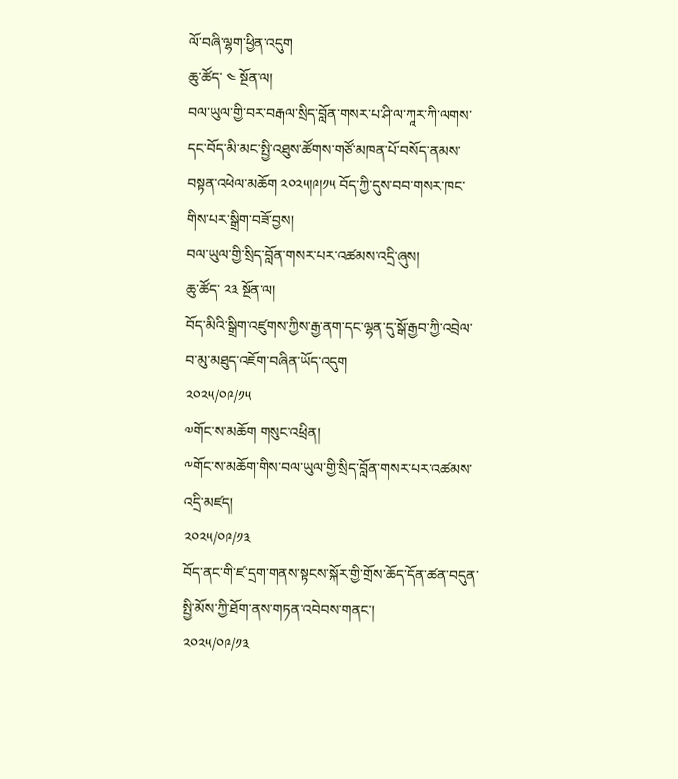ལོ་བཞི་ལྷག་ཕྱིན་འདུག
ཆུ་ཚོད་ ༤ སྔོན་ལ།
བལ་ཡུལ་གྱི་བར་བརྒལ་སྲིད་བློན་གསར་པ་ཤི་ལ་ཀཱར་ཀི་ལགས་དང་བོད་མི་མང་སྤྱི་འཐུས་ཚོགས་གཙོ་མཁན་པོ་བསོད་ནམས་བསྟན་འཕེལ་མཆོག ༢༠༢༥།༩།༡༥ བོད་ཀྱི་དུས་བབ་གསར་ཁང་གིས་པར་སྒྲིག་བཟོ་བྱས།
བལ་ཡུལ་གྱི་སྲིད་བློན་གསར་པར་འཚམས་འདྲི་ཞུས།
ཆུ་ཚོད་ ༢༣ སྔོན་ལ།
བོད་མིའི་སྒྲིག་འཛུགས་ཀྱིས་རྒྱ་ནག་དང་ལྷན་དུ་སྒོ་རྒྱབ་ཀྱི་འབྲེལ་བ་མུ་མཐུད་འཇོག་བཞིན་ཡོད་འདུག
༢༠༢༥/༠༩/༡༥
༧གོང་ས་མཆོག གསུང་འཕྲིན།
༸གོང་ས་མཆོག་གིས་བལ་ཡུལ་གྱི་སྲིད་བློན་གསར་པར་འཚམས་འདྲི་མཛད།
༢༠༢༥/༠༩/༡༣
བོད་ནང་གི་ཛ་དྲག་གནས་སྟངས་སྐོར་གྱི་གྲོས་ཆོད་དོན་ཚན་བདུན་སྤྱི་མོས་ཀྱི་ཐོག་ནས་གཏན་འབེབས་གནང་།
༢༠༢༥/༠༩/༡༣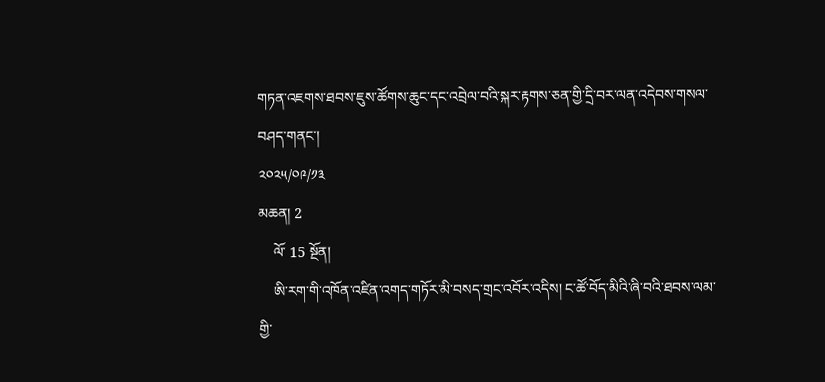གཏན་འཇགས་ཐབས་ཇུས་ཚོགས་ཆུང་དང་འབྲེལ་བའི་སྐར་རྟགས་ཅན་གྱི་དྲི་བར་ལན་འདེབས་གསལ་བཤད་གནང་།
༢༠༢༥/༠༩/༡༣
མཆན། 2
    ལོ་ 15 སྔོན།
    ཨི་རག་གི་འཁོན་འཛིན་འགད་གཏོར་མི་བསད་གྲང་འབོར་འདིས། ང་ཚོ་བོད་མིའི་ཞི་བའི་ཐབས་ལམ་གྱི་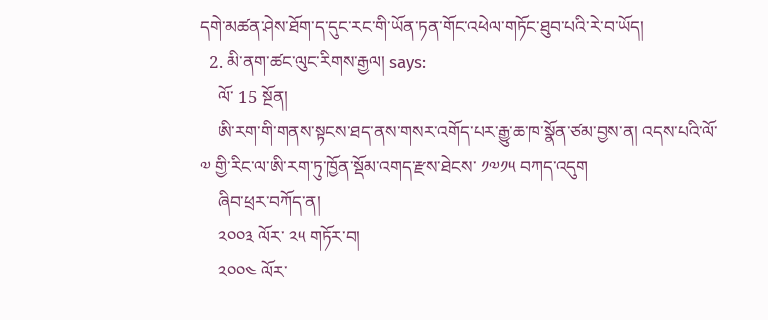དགེ་མཚན་ཤེས་ཐོག་ད་དུང་རང་གི་ཡོན་ཏན་གོང་འཕེལ་གཏོང་ཐུབ་པའི་རེ་བ་ཡོད།
  2. མི་ནག་ཚང་ལུང་རིགས་རྒྱལ། says:
    ལོ་ 15 སྔོན།
    ཨི་རག་གི་གནས་སྟངས་ཐད་ནས་གསར་འགོད་པར་རྒྱུ་ཆ་ཁ་སྣོན་ཙམ་བྱས་ན། འདས་པའི་ལོ་ ༧ གྱི་རིང་ལ་ཨི་རག་ཏུ་ཁྱོན་སྡོམ་འགད་རྫས་ཐེངས་ ༡༧༡༥ བཀད་འདུག
    ཞིབ་ཕྲར་བཀོད་ན།
    ༢༠༠༣ ལོར་ ༢༥ གཏོར་བ།
    ༢༠༠༤ ལོར་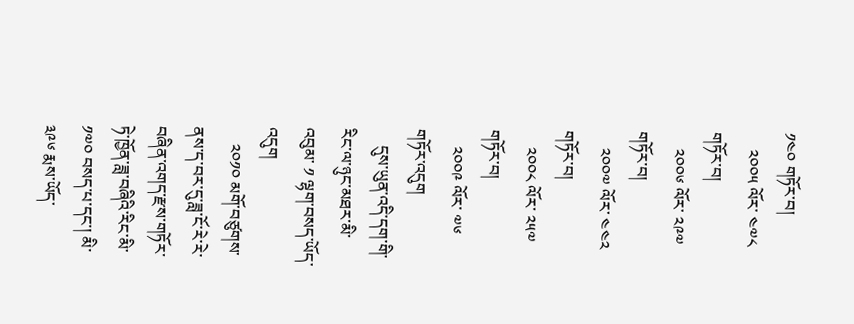༡༤༠ གཏོར་བ།
    ༢༠༠༥ ལོར་ ༤༧༨ གཏོར་བ།
    ༢༠༠༦ ལོར་ ༢༩༧ གཏོར་བ།
    ༢༠༠༧ ལོར་ ༤༤༢ གཏོར་བ།
    ༢༠༠༨ ལོར་ ༢༥༧ གཏོར་བ།
    ༢༠༠༩ ལོར་ ༧༦ གཏོར་འདུག
    དུས་ཡུན་འདི་དག་གི་རིང་ལ་ཉུང་མཐར་མི་འབུམ་ ༡ ལྷག་བསད་ཡོད་འདུག
    ༢༠༡༠ མགོ་བཙུགས་ནས་ད་བར་དུ་ཟླ་ངོ་རེ་རེ་བཞིན་འགད་རྫས་གཏོར་ཏེ་ཁྱོན་ཟླ་བཞིའི་རིང་མི་ ༡༧༠ བསད་པ་དང་། མི་ ༣༩༦ རྨས་ཡོད་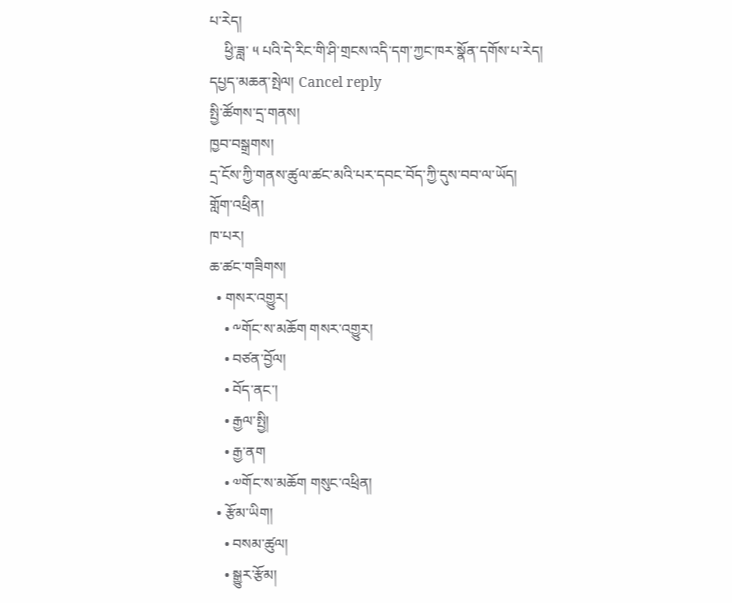པ་རེད།
    ཕྱི་ཟླ་ ༥ པའི་དེ་རིང་གི་ཤི་གྲངས་འདི་དག་ཀྱང་ཁར་སྣོན་དགོས་པ་རེད།
དཔྱད་མཆན་སྤེལ། Cancel reply
སྤྱི་ཚོགས་དྲ་གནས།
ཁྱབ་བསྒྲགས།
དྲ་ངོས་ཀྱི་གནས་ཚུལ་ཚང་མའི་པར་དབང་བོད་ཀྱི་དུས་བབ་ལ་ཡོད།
གློག་འཕྲིན།
ཁ་པར།
ཆ་ཚང་གཟིགས།
  • གསར་འགྱུར།
    • ༸གོང་ས་མཆོག གསར་འགྱུར།
    • བཙན་བྱོལ།
    • བོད་ནང་།
    • རྒྱལ་སྤྱི།
    • རྒྱ་ནག
    • ༧གོང་ས་མཆོག གསུང་འཕྲིན།
  • རྩོམ་ཡིག།
    • བསམ་ཚུལ།
    • སྒྱུར་རྩོམ།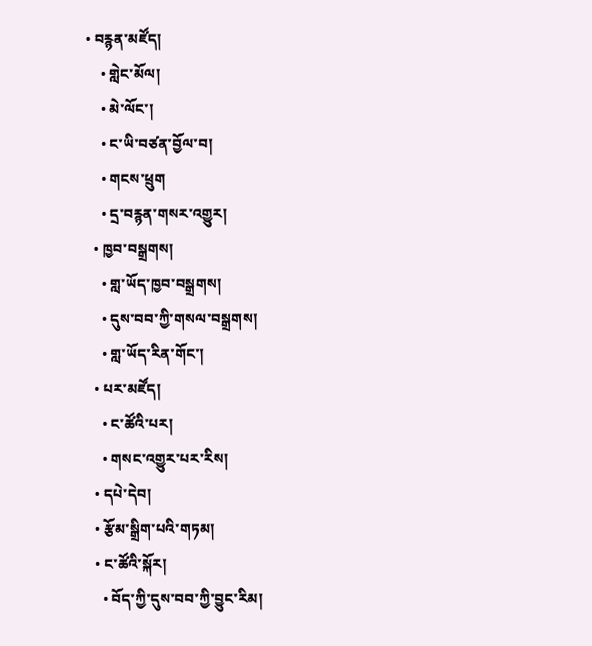• བརྙན་མཛོད།
    • གླེང་མོལ།
    • མེ་ལོང་།
    • ང་ཡི་བཙན་བྱོལ་བ།
    • གངས་ཕྲུག
    • དྲ་བརྙན་གསར་འགྱུར།
  • ཁྱབ་བསྒྲགས།
    • གླ་ཡོད་ཁྱབ་བསྒྲགས།
    • དུས་བབ་ཀྱི་གསལ་བསྒྲགས།
    • གླ་ཡོད་རིན་གོང་།
  • པར་མཛོད།
    • ང་ཚོའི་པར།
    • གསང་འགྱུར་པར་རིས།
  • དཔེ་དེབ།
  • རྩོམ་སྒྲིག་པའི་གཏམ།
  • ང་ཚོའི་སྐོར།
    • བོད་ཀྱི་དུས་བབ་ཀྱི་བྱུང་རིམ།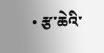• རྩ་ཆེའི་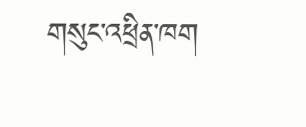གསུང་འཕྲིན་ཁག